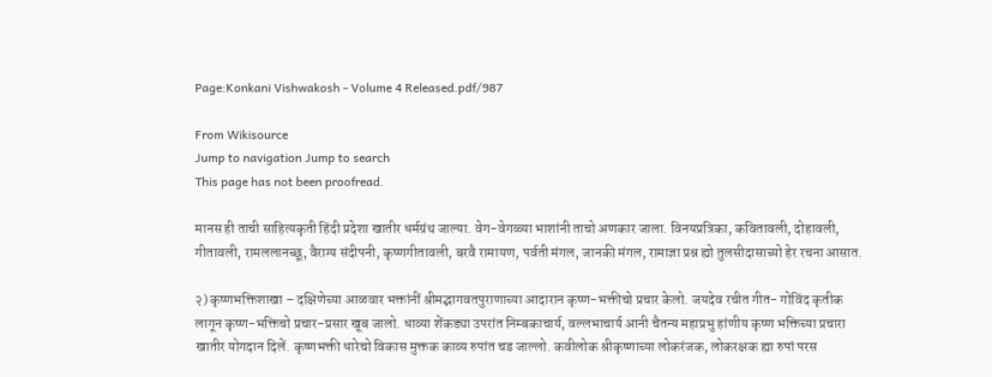Page:Konkani Vishwakosh - Volume 4 Released.pdf/987

From Wikisource
Jump to navigation Jump to search
This page has not been proofread.

मानस ही ताची साहित्यकृती हिंदी प्रदेशा खातीर धर्मग्रंथ जाल्या. वेग-वेगळ्या भाशांनी ताचो अणकार जाला. विनयप्रत्रिका, कवितावली, दोहावली, गीतावली, रामललानच्छू, वैराग्य संदीपनी, कृष्णगीतावली, बरवै रामायण, पर्वती मंगल, जानकी मंगल, रामाज्ञा प्रश्न ह्यो तुलसीदासाच्यो हेर रचना आसात.

२) कृष्णभक्तिशाखा – दक्षिणेच्या आळवार भक्तांनीं श्रीमद्भागवतपुराणाच्या आदारान कृष्ण-भक्तीचो प्रचार केलो. जयदेव रचीत गीत- गोविंद कृतीक लागून कृष्ण-भक्तिचो प्रचार-प्रसार खूब जालो. धाव्या शेंकड्या उपरांत निम्बकाचार्य, वल्लभाचार्य आनी चैतन्य महाप्रभु हांणीय कृष्ण भक्तिच्या प्रचारा खातीर योगदान दिलें. कृष्णभक्ती धारेचो विकास मुक्तक काव्य रुपांत चड जाल्लो. कवीलोक श्रीकृष्णाच्या लोकरंजक, लोकरक्षक ह्या रुपां परस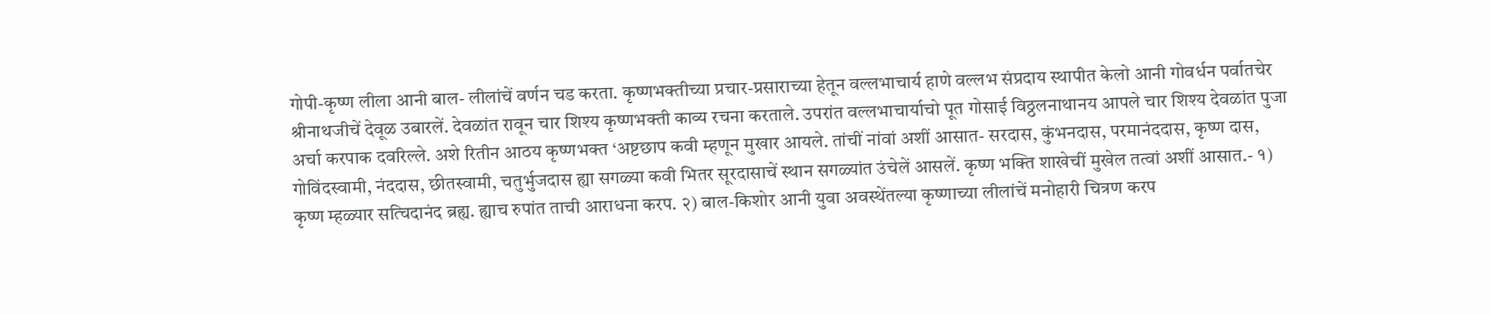गोपी-कृष्ण लीला आनी बाल- लीलांचें वर्णन चड करता. कृष्णभक्तीच्या प्रचार-प्रसाराच्या हेतून वल्लभाचार्य हाणे वल्लभ संप्रदाय स्थापीत केलो आनी गोवर्धन पर्वातचेर श्रीनाथजीचें देवूळ उबारलें. देवळांत रावून चार शिश्य कृष्णभक्ती काव्य रचना करताले. उपरांत वल्लभाचार्याचो पूत गोसाई विठ्ठलनाथानय आपले चार शिश्य देवळांत पुजा अर्चा करपाक दवरिल्ले. अशे रितीन आठय कृष्णभक्त ‘अष्टछाप कवी म्हणून मुखार आयले. तांचीं नांवां अशीं आसात- सरदास, कुंभनदास, परमानंददास, कृष्ण दास, गोविंदस्वामी, नंददास, छीतस्वामी, चतुर्भुजदास ह्या सगळ्या कवी भितर सूरदासाचें स्थान सगळ्यांत उंचेलें आसलें. कृष्ण भक्ति शाखेचीं मुखेल तत्वां अशीं आसात.- १) कृष्ण म्हळ्यार सत्चिदानंद ब्रह्य. ह्याच रुपांत ताची आराधना करप. २) बाल-किशोर आनी युवा अवस्थेंतल्या कृष्णाच्या लीलांचें मनोहारी चित्रण करप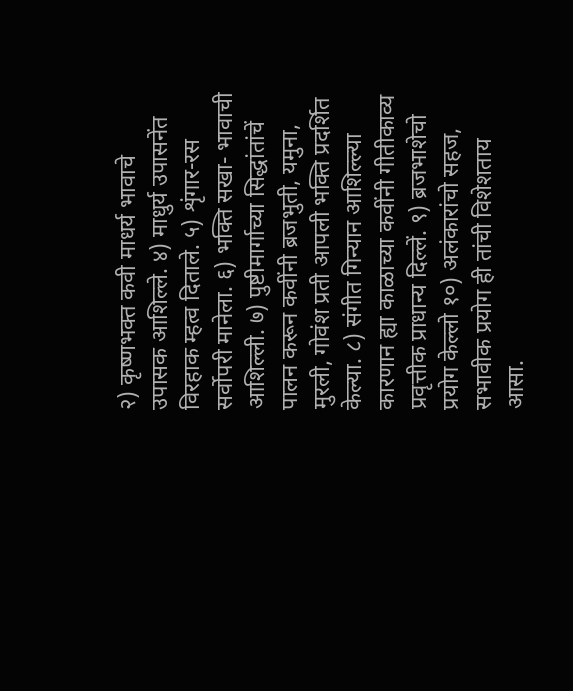२) कृष्णभक्त कवी माधर्य भावाचे उपासक आशिल्ले. ४) माधुर्य उपासनेंत विरहाक म्हत्व दिताले. ५) शृंगार-रस सर्वोपरी मानेला. ६) भक्ति सखा- भावाची आशिल्ली. ७) पुष्टीमार्गाच्या सिद्धांतांचें पालन करून कवींनी ब्रजभुती, यमुना, मुरली, गोवंश प्रती आपली भक्ति प्रदर्शित केल्या. ८) संगीत गिन्यान आशिल्ल्या कारणान ह्या काळाच्या कवींनी गीतीकाव्य प्रवृत्तीक प्राधान्य दिल्लें. ९) ब्रजभाशेचो प्रयोग केल्लो १०) अलंकारांचो सहज, सभावीक प्रयोग ही तांची विशेशताय आसा.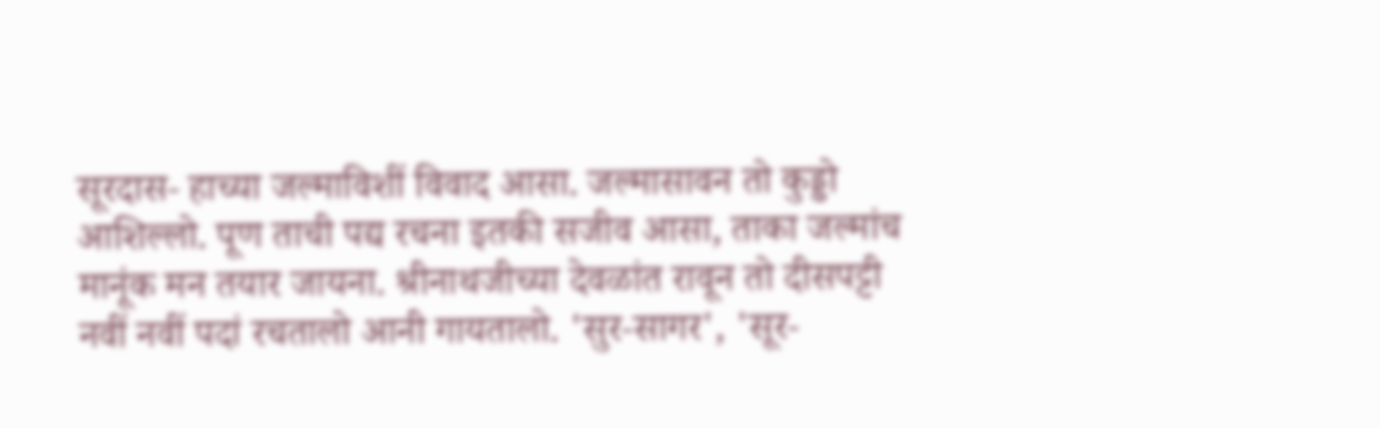सूरदास- हाच्या जल्माविशीं विवाद आसा. जल्मासावन तो कुड्डो आशिल्लो. पूण ताची पद्य रचना इतकी सजीव आसा, ताका जल्मांच मानूंक मन तयार जायना. श्रीनाथजीच्या देवळांत रावून तो दीसपट्टी नवीं नवीं पदां रचतालो आनी गायतालो. 'सुर-सागर', 'सूर-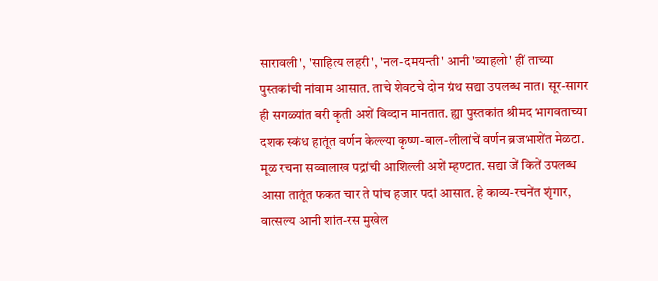सारावली', 'साहित्य लहरी', 'नल-दमयन्ती' आनी 'व्याहलो' हीं ताच्या पुस्तकांची नांवाम आसात. ताचे शेवटचे दोन ग्रंथ सद्या उपलब्ध नात। सूर-सागर ही सगळ्यांत बरी कृती अशें विव्दान मानतात. ह्या पुस्तकांत श्रीमद भागवताच्या दशक स्कंध हातूंत वर्णन केल्ल्या कृष्ण-बाल-लीलांचें वर्णन ब्रजभाशेंत मेळटा. मूळ रचना सव्वालाख पद्रांची आशिल्ली अशें म्हण्टात. सद्या जें कितें उपलब्ध आसा तातूंत फकत चार ते पांच हजार पदां आसात. हे काव्य-रचनेंत शृंगार, वात्सल्य आनी शांत-रस मुखेल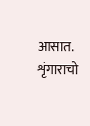आसात. शृंगाराचो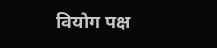वियोग पक्ष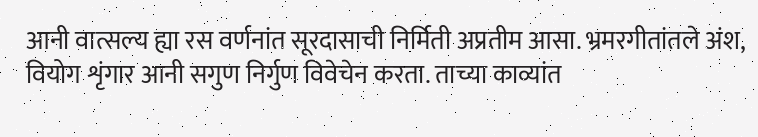आनी वात्सल्य ह्या रस वर्णनांत सूरदासाची निर्मिती अप्रतीम आसा. भ्रमरगीतांतले अंश, वियोग शृंगार आनी सगुण निर्गुण विवेचेन करता. ताच्या काव्यांत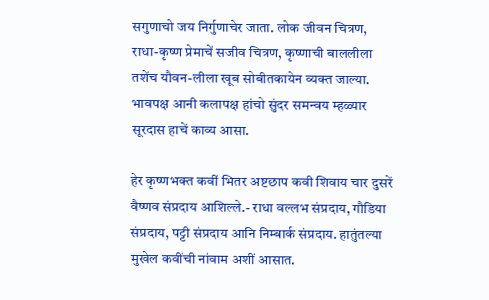सगुणाचो जय निर्गुणाचेर जाता. लोक जीवन चित्रण, राधा-कृष्ण प्रेमाचें सजीव चित्रण, कृष्णाची बाललीला तशेंच यौवन-लीला खूब सोबीतकायेन व्यक्त जाल्या. भावपक्ष आनी कलापक्ष हांचो सुंदर समन्वय म्हळ्यार सूरदास हाचें काव्य आसा.

हेर कृष्णभक्त कवीं भितर अष्टछाप कवी शिवाय चार दुसरें वैष्णव संप्रदाय आशिल्ले.- राधा वल्लभ संप्रदाय, गौडिया संप्रदाय, पट्टी संप्रदाय आनि निम्बार्क संप्रदाय. हातुंतल्या मुखेल कवींची नांवाम अशीं आसात.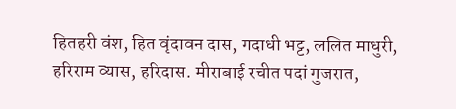हितहरी वंश, हित वृंदावन दास, गदाधी भट्ट, ललित माधुरी, हरिराम व्यास, हरिदास. मीराबाई रचीत पदां गुजरात,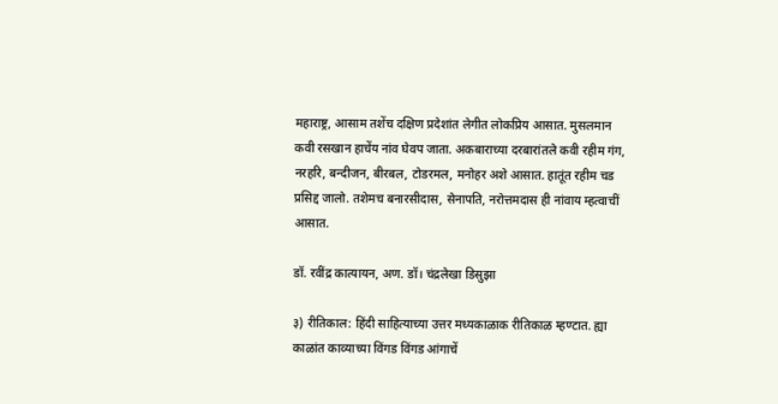महाराष्ट्र, आसाम तशेंच दक्षिण प्रदेशांत लेगीत लोकप्रिय आसात. मुसलमान कवी रसखान हाचेंय नांव घेवप जाता. अकबाराच्या दरबारांतले कवी रहीम गंग, नरहरि, बन्दीजन, बीरबल, टोडरमल, मनोहर अशे आसात. हातूंत रहीम चड प्रसिद्द जालो. तशेमच बनारसीदास, सेनापति, नरोत्तमदास ही नांवाय म्हत्वाचीं आसात.

डॉ. रवींद्र कात्यायन, अण. डॉ। चंद्रलेखा डिसुझा

३) रीतिकाल: हिंदी साहित्याच्या उत्तर मध्यकाळाक रीतिकाळ म्हण्टात. ह्या काळांत काव्याच्या विंगड विंगड आंगाचें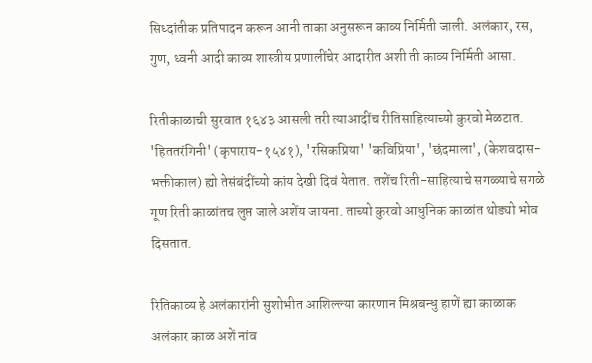सिध्दांतीक प्रतिपादन करून आनी ताका अनुसरून काव्य निर्मिती जाली. अलंकार, रस, गुण, ध्वनी आदी काव्य शास्त्रीय प्रणालींचेर आदारीत अशी ती काव्य निर्मिती आसा.

रितीकाळाची सुरवात १६४३ आसली तरी त्याआदींच रीतिसाहित्याच्यो कुरवो मेळटात. 'हिततरंगिनी' (कृपाराय-१५४१), 'रसिकप्रिया' 'कविप्रिया', 'छंदमाला', (केशवदास-भक्तीकाल) ह्यो तेसंबंदींच्यो कांय देखी दिवं येतात. तशेंच रिती-साहित्याचे सगळ्याचे सगळे गूण रिती काळांतच लुप्त जाले अशेंय जायना. ताच्यो कुरवो आधुनिक काळांत थोड्यो भोव दिसतात.

रितिकाव्य हे अलंकारांनी सुशोभीत आशिल्ल्या कारणान मिश्रबन्धु हाणें ह्या काळाक अलंकार काळ अशें नांव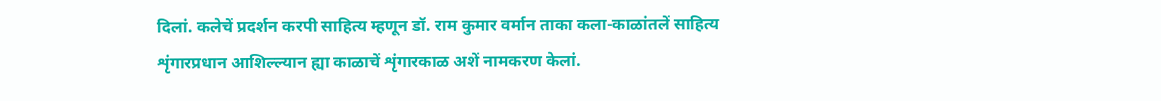दिलां. कलेचें प्रदर्शन करपी साहित्य म्हणून डॉ. राम कुमार वर्मान ताका कला-काळांतलें साहित्य शृंगारप्रधान आशिल्ल्यान ह्या काळाचें शृंगारकाळ अशें नामकरण केलां.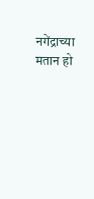नगेंद्राच्या मतान हो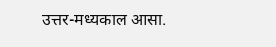उत्तर-मध्यकाल आसा.